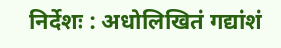निर्देशः : अधोलिखितं गद्यांशं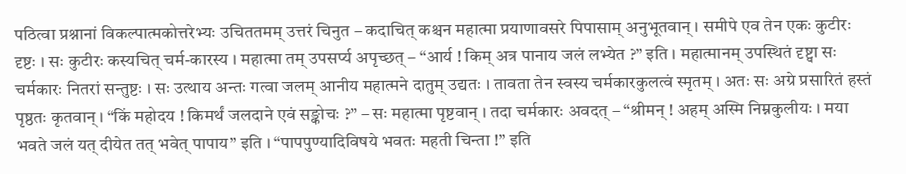पठित्वा प्रश्नानां विकल्पात्मकोत्तरेभ्यः उचिततमम् उत्तरं चिनुत – कदाचित् कश्चन महात्मा प्रयाणावसरे पिपासाम् अनुभूतवान् । समीपे एव तेन एकः कुटीरः दृष्टः । सः कुटीरः कस्यचित् चर्म-कारस्य । महात्मा तम् उपसर्प्य अपृच्छत् – “आर्य ! किम् अत्र पानाय जलं लभ्येत ?” इति । महात्मानम् उपस्थितं दृष्ट्वा सः चर्मकारः नितरां सन्तुष्टः । सः उत्थाय अन्तः गत्वा जलम् आनीय महात्मने दातुम् उद्यतः । तावता तेन स्वस्य चर्मकारकुलत्वं स्मृतम् । अतः सः अग्रे प्रसारितं हस्तं पृष्ठतः कृतवान् । “किं महोदय ! किमर्थं जलदाने एवं सङ्कोचः ?” – सः महात्मा पृष्टवान् । तदा चर्मकारः अवदत् – “श्रीमन् ! अहम् अस्मि निम्नकुलीयः । मया भवते जलं यत् दीयेत तत् भवेत् पापाय” इति । “पापपुण्यादिविषये भवतः महती चिन्ता !” इति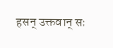हसन् उक्तवान् सः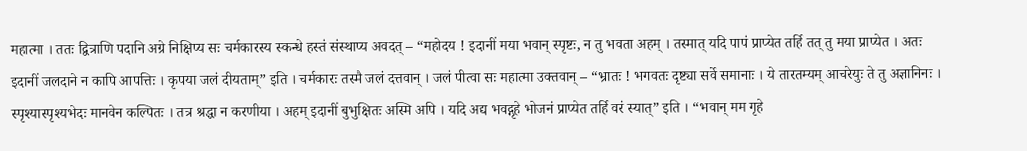महात्मा । ततः द्वित्राणि पदानि अग्रे निक्षिप्य सः चर्मकारस्य स्कन्धे हस्तं संस्थाप्य अवदत् – “महोदय ! इदानीं मया भवान् स्पृष्टः, न तु भवता अहम् । तस्मात् यदि पापं प्राप्येत तर्हि तत् तु मया प्राप्येत । अतः इदानीं जलदाने न कापि आपत्तिः । कृपया जलं दीयताम्” इति । चर्मकारः तस्मै जलं दत्तवान् । जलं पीत्वा सः महात्मा उक्तवान् – “भ्रातः ! भगवतः दृष्ट्या सर्वे समानाः । ये तारतम्यम् आचरेयुः ते तु अज्ञानिनः । स्पृश्यास्पृश्यभेदः मानवेन कल्पितः । तत्र श्रद्धा न करणीया । अहम् इदानीं बुभुक्षितः अस्मि अपि । यदि अद्य भवद्गृहे भोजनं प्राप्येत तर्हि वरं स्यात्” इति । “भवान् मम गृहे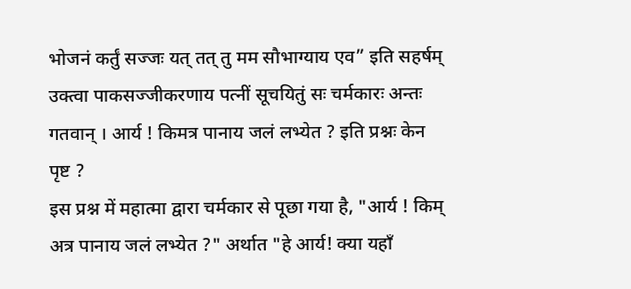भोजनं कर्तुं सज्जः यत् तत् तु मम सौभाग्याय एव” इति सहर्षम् उक्त्वा पाकसज्जीकरणाय पत्नीं सूचयितुं सः चर्मकारः अन्तः गतवान् । आर्य ! किमत्र पानाय जलं लभ्येत ? इति प्रश्नः केन पृष्ट ?
इस प्रश्न में महात्मा द्वारा चर्मकार से पूछा गया है, "आर्य ! किम् अत्र पानाय जलं लभ्येत ?" अर्थात "हे आर्य! क्या यहाँ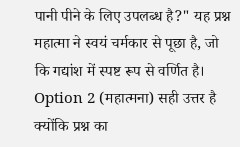पानी पीने के लिए उपलब्ध है?" यह प्रश्न महात्मा ने स्वयं चर्मकार से पूछा है, जो कि गद्यांश में स्पष्ट रूप से वर्णित है। Option 2 (महात्मना) सही उत्तर है क्योंकि प्रश्न का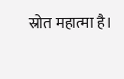स्रोत महात्मा है।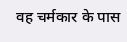वह चर्मकार के पास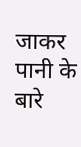जाकर पानी के बारे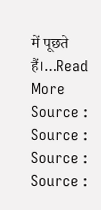में पूछते हैं।…Read More
Source :
Source :
Source :
Source :